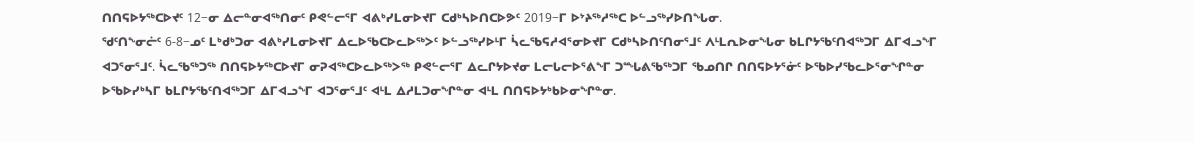ᑎᑎᕋᐅᔭᖅᑕᐅᔪᑦ 12−ᓂ ᐃᓕᓐᓂᐊᖅᑎᓂᑦ ᑭᕙᓪᓕᕐᒥ ᐊᕕᒃᓯᒪᓂᐅᔪᒥ ᑕᑯᒃᓴᐅᑎᑕᐅᕗᑦ 2019−ᒥ ᐅᔾᔨᖅᓱᖅᑕ ᐅᓪᓗᖅᓯᐅᑎᖓᓂ.
ᖁᑦᑎᖕᓂᓖᑦ 6-8−ᓄᑦ ᒪᒃᑯᒃᑐᓂ ᐊᕕᒃᓯᒪᓂᐅᔪᒥ ᐃᓚᐅᖃᑕᐅᓚᐅᖅᐳᑦ ᐅᓪᓗᖅᓯᐅᒻᒥ ᓵᓚᖃᕋᓱᐊᕐᓂᐅᔪᒥ ᑕᑯᒃᓴᐅᑎᑦᑎᓂᕐᒧᑦ ᐱᒻᒪᕆᐅᓂᖓᓂ ᑲᒪᒋᔭᖃᑦᑎᐊᖅᑐᒥ ᐃᒥᐊᓗᖕᒥ ᐊᑐᕐᓂᕐᒧᑦ. ᓵᓚᖃᖅᑐᖅ ᑎᑎᕋᐅᔭᖅᑕᐅᔪᒥ ᓂᕈᐊᖅᑕᐅᓚᐅᖅᐳᖅ ᑭᕙᓪᓕᕐᒥ ᐃᓚᒋᔭᐅᔪᓂ ᒪᓕᒐᓕᐅᕐᕕᖕᒥ ᑐᙵᕕᖃᖅᑐᒥ ᖃᓄᑎᒋ ᑎᑎᕋᐅᔭᕐᓃᑦ ᐅᖃᐅᓯᖃᓚᐅᕐᓂᖏᓐᓂ ᐅᖃᐅᓯᒃᓴᒥ ᑲᒪᒋᔭᖃᑦᑎᐊᖅᑐᒥ ᐃᒥᐊᓗᖕᒥ ᐊᑐᕐᓂᕐᒧᑦ ᐊᒻᒪ ᐃᓱᒪᑐᓂᖏᓐᓂ ᐊᒻᒪ ᑎᑎᕋᐅᔭᒃᑲᐅᓂᖏᓐᓂ.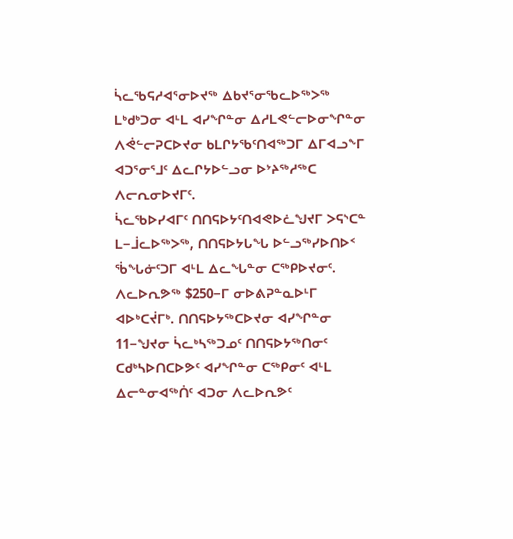ᓵᓚᖃᕋᓱᐊᕐᓂᐅᔪᖅ ᐃᑲᔪᕐᓂᖃᓚᐅᖅᐳᖅ ᒪᒃᑯᒃᑐᓂ ᐊᒻᒪ ᐊᓯᖏᓐᓂ ᐃᓱᒪᕙᓪᓕᐅᓂᖏᓐᓂ ᐱᕚᓪᓕᕈᑕᐅᔪᓂ ᑲᒪᒋᔭᖃᑦᑎᐊᖅᑐᒥ ᐃᒥᐊᓗᖕᒥ ᐊᑐᕐᓂᕐᒧᑦ ᐃᓚᒋᔭᐅᓪᓗᓂ ᐅᔾᔨᖅᓱᖅᑕ ᐱᓕᕆᓂᐅᔪᒥᑦ.
ᓵᓚᖃᐅᓯᐊᒥᑦ ᑎᑎᕋᐅᔭᑦᑎᐊᕙᐅᓛᖑᔪᒥ ᐳᕋᔅᑕᓐ ᒪ−ᒨᓚᐅᖅᐳᖅ, ᑎᑎᕋᐅᔭᒐᖓ ᐅᓪᓗᖅᓯᐅᑎᐅᑉ ᖄᖓᓃᑦᑐᒥ ᐊᒻᒪ ᐃᓚᖓᓐᓂ ᑕᖅᑭᐅᔪᓂᑦ. ᐱᓚᐅᕆᕗᖅ $250−ᒥ ᓂᐅᕕᕈᓐᓇᐅᒻᒥ ᐊᐅᒃᑕᔫᒥᒃ. ᑎᑎᕋᐅᔭᖅᑕᐅᔪᓂ ᐊᓯᖏᓐᓂ 11−ᖑᔪᓂ ᓵᓚᒃᓴᖅᑐᓄᑦ ᑎᑎᕋᐅᔭᖅᑎᓂᑦ ᑕᑯᒃᓴᐅᑎᑕᐅᕗᑦ ᐊᓯᖏᓐᓂ ᑕᖅᑭᓂᑦ ᐊᒻᒪ ᐃᓕᓐᓂᐊᖅᑏᑦ ᐊᑐᓂ ᐱᓚᐅᕆᕗᑦ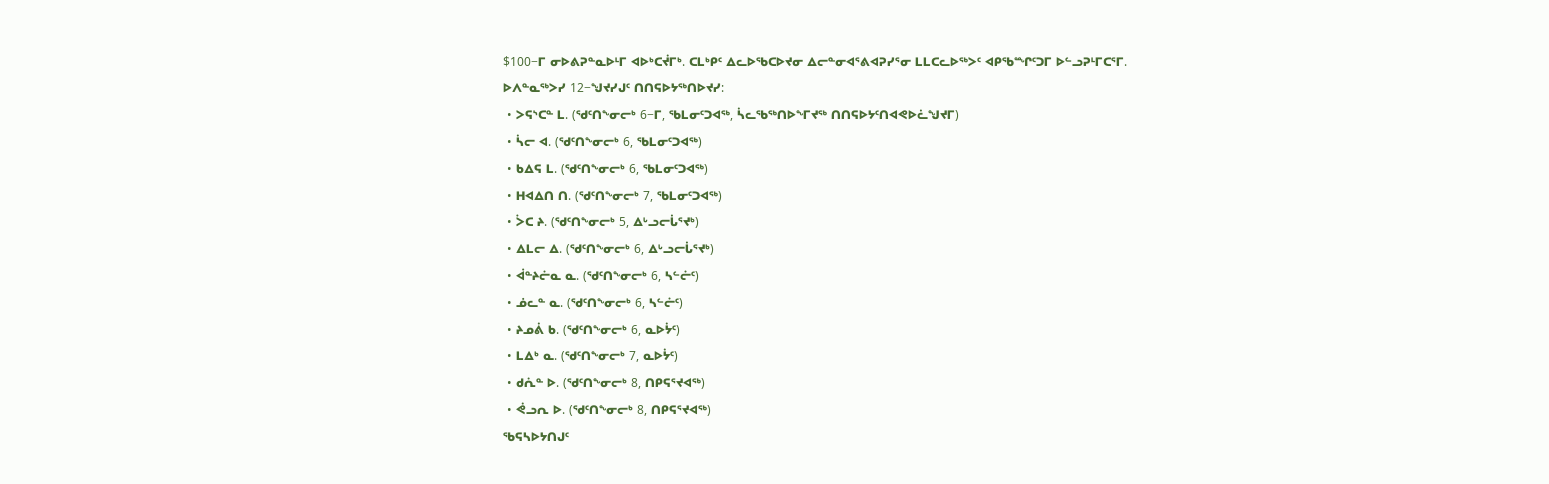$100−ᒥ ᓂᐅᕕᕈᓐᓇᐅᒻᒥ ᐊᐅᒃᑕᔫᒥᒃ. ᑕᒪᒃᑭᑦ ᐃᓚᐅᖃᑕᐅᔪᓂ ᐃᓕᓐᓂᐊᕐᕕᐊᕈᓯᕐᓂ ᒪᒪᑕᓚᐅᖅᐳᑦ ᐊᑭᖃᙱᑦᑐᒥ ᐅᓪᓗᕈᒻᒥᑕᕐᒥ.
ᐅᐱᓐᓇᖅᐳᓯ 12−ᖑᔪᓯᒍᑦ ᑎᑎᕋᐅᔭᖅᑎᐅᔪᓯ:
 • ᐳᕋᔅᑕᓐ ᒪ. (ᖁᑦᑎᖕᓂᓕᒃ 6−ᒥ, ᖃᒪᓂᑦᑐᐊᖅ, ᓵᓚᖃᖅᑎᐅᖕᒥᔪᖅ ᑎᑎᕋᐅᔭᑦᑎᐊᕙᐅᓛᖑᔪᒥ)
 • ᓵᓕ ᐊ. (ᖁᑦᑎᖕᓂᓕᒃ 6, ᖃᒪᓂᑦᑐᐊᖅ)
 • ᑲᐃᕋ ᒪ. (ᖁᑦᑎᖕᓂᓕᒃ 6, ᖃᒪᓂᑦᑐᐊᖅ)
 • ᕼᐊᐃᑎ ᑎ. (ᖁᑦᑎᖕᓂᓕᒃ 7, ᖃᒪᓂᑦᑐᐊᖅ)
 • ᐴᑕ ᔨ. (ᖁᑦᑎᖕᓂᓕᒃ 5, ᐃᒡᓗᓕᒑᕐᔪᒃ)
 • ᐃᒪᓕ ᐃ. (ᖁᑦᑎᖕᓂᓕᒃ 6, ᐃᒡᓗᓕᒑᕐᔪᒃ)
 • ᐋᓐᔨᓖᓇ ᓇ. (ᖁᑦᑎᖕᓂᓕᒃ 6, ᓴᓪᓖᑦ)
 • ᓅᓚᓐ ᓇ. (ᖁᑦᑎᖕᓂᓕᒃ 6, ᓴᓪᓖᑦ)
 • ᔨᓄᕖ ᑲ. (ᖁᑦᑎᖕᓂᓕᒃ 6, ᓇᐅᔮᑦ)
 • ᒪᐃᒃ ᓇ. (ᖁᑦᑎᖕᓂᓕᒃ 7, ᓇᐅᔮᑦ)
 • ᑯᕇᓐ ᐅ. (ᖁᑦᑎᖕᓂᓕᒃ 8, ᑎᑭᕋᕐᔪᐊᖅ)
 • ᕚᓗᕆ ᐅ. (ᖁᑦᑎᖕᓂᓕᒃ 8, ᑎᑭᕋᕐᔪᐊᖅ)
ᖃᕋᓴᐅᔭᑎᒍᑦ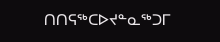ᑎᑎᕋᖅᑕᐅᔪᓐᓇᖅᑐᒥ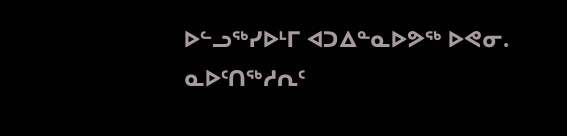ᐅᓪᓗᖅᓯᐅᒻᒥ ᐊᑐᐃᓐᓇᐅᕗᖅ ᐅᕙᓂ.
ᓇᐅᑦᑎᖅᓱᕆᑦ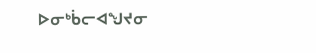ᐅᓂᒃᑳᓕᐊᖑᔪᓂ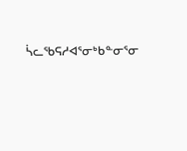ᓵᓚᖃᕋᓱᐊᕐᓂᒃᑲᓐᓂᕐᓂ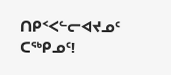ᑎᑭᑉᐸᓪᓕᐊᔪᓄᑦ ᑕᖅᑭᓄᑦ!